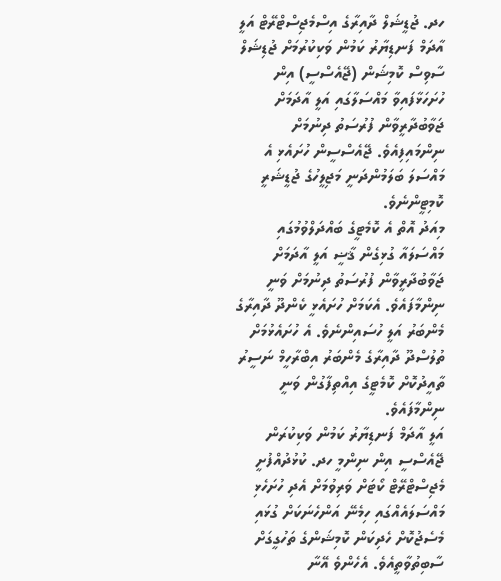ހދ. ޖުޑީޝަލް ދާއިރާގެ އިސްމެޖިސްޓްރޭޓް އަލީ އާދަމް ފަނޑިޔާރު ކަމުން ވަކިކުރުމަށް ޖުޑިޝަލް ސާވިސް ކޮމިޝަން (ޖޭއެސްސީ) އިން ހުށަހަޅާފައިވާ މައްސަލާގައި އަލީ އާދަމަށް ޖަވާބުދާރީވާން ފުރުސަތު ދިނުމަށް ނިންމައިފިއެވެ. ޖޭއެސްސީން ހުށައެޅި އެ މައްސަލަ ބަލަމުންދަނީ މަޖިލީހުގެ ޖުޑީޝަރީ ކޮމިޓީންނެވެ.
މިއަދު އޮތް އެ ކޮމެޓީގެ ބައްދަލްވުމުގައި މައްސަލައާ ގުޅިގެން ޤާޟީ އަލީ އާދަމަށް ޖަވާބުދާރީވާން ފުރުސަތު ދިނުމަށް ވަނީ ނިންމާފައެވެ. އެކަމަށް ހުށައެޅީ ކެންދޫ ދާއިރާގެ މެންބަރު އަލީ ހުސައިންނެވެ. އެ ހުށައެޅުމަށް ތުލުސްދޫ ދާއިރާގެ މެންބަރު އިބްރާހީމް ނަސީރު ތާއީދުކޮށް ކޮމެޓީގެ އިއްތިފާގުން ވަނީ ނިންމާފައެވެ.
އަލީ އާދަމް ފަނޑިޔާރު ކަމުން ވަކިކުރަން ޖޭއެސްސީ އިން ނިންމީ ހދ. ކުޅުދުއްފުށީ މެޖިސްޓްރޭޓް ކޯޓަށް ވަރިވުމަށް އެދި ހުށަހެޅި މައްސަލައެއްގައި ހިމެނޭ އަންހެނަކަށް ގުޅައި މެސެޖުކޮށް ހެދިކަން ކޮމިޝަންގެ ތަހުގީގަށް ސާބިތުވާތީއެވެ. އެހެންވެ އޭނާ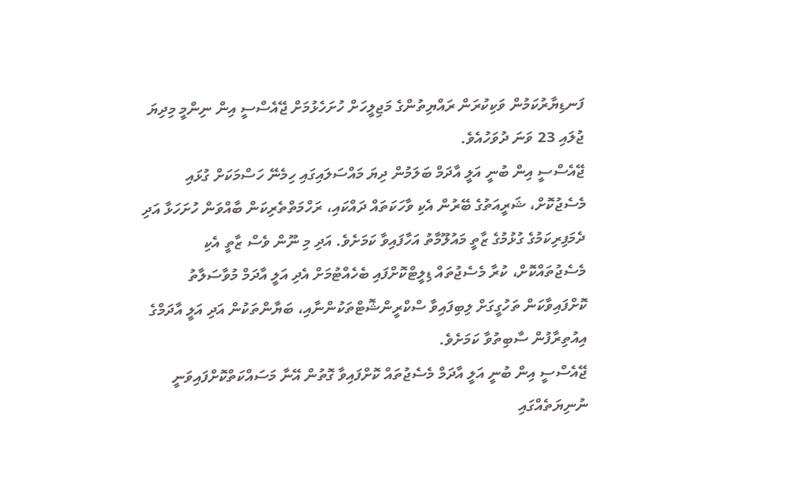ފަނޑިޔާރުކަމުން ވަކިކުރަން ރައްޔިތުންގެ މަޖިލީހަށް ހުށަހެޅުމަށް ޖޭއެސްސީ އިން ނިންމީ މިދިޔަ ޖުލައި 23 ވަނަ ދުވަހުއެވެ.
ޖޭއެސްސީ އިން ބުނީ އަލީ އާދަމް ބަލަމުން ދިޔަ މައްސަލައިގައި ހިމެނޭ ހަސްމަކަށް ގުޅައި މެސެޖުކޮށް، ޝަރީއަތުގެ ބޭރުން އެކި ވާހަކަތައް ދައްކައި، ރަހްމަތްތެރިކަން ބާއްވަން ހުށަހަޅާ އަދި ދެމަފިރިކަމުގެ ގުޅުމުގެ ޒާތީ މައުލޫމާތު އަހާފައިވާ ކަމަށެވެ. އަދި މި ނޫން ވެސް ޒާތީ އެކި މެސެޖުތައްކޮށް، ކުރާ މެސެޖުތައް ޑިލީޓްކޮށްފައި ބެހެއްޓުމަށް އެދި އަލީ އާދަމް މުވާސަލާތު ކޮށްފައިވާކަން ތަހުގީގަށް ލިބިފައިވާ ސްކްރީންޝޮޓްތަކުންނާއި، ބަޔާންތަކުން އަދި އަލީ އާދަމްގެ އިއުތިރާފުން ސާބިތުވާ ކަމަށެވެ.
ޖޭއެސްސީ އިން ބުނީ އަލީ އާދަމް މެސެޖުތައް ކޮށްފައިވާ ގޮތުން އޭނާ މަސައްކަތްކޮށްފައިވަނީ ނުނިޔަތެއްގައި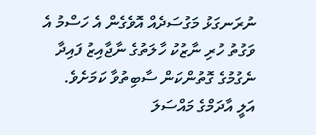ނުރަނގަޅު މަގުސަދެއް އޮވެގެން އެ ހަސްމު އެ ވަގުތު ހުރި ނާޒުކު ހާލަތުގެ ނާޖާއިޒު ފައިދާ ނެގުމުގެ ގޮތުންކަން ސާބިތުވާ ކަމަށެވެ.
އަލީ އާދަމްގެ މައްސަލަ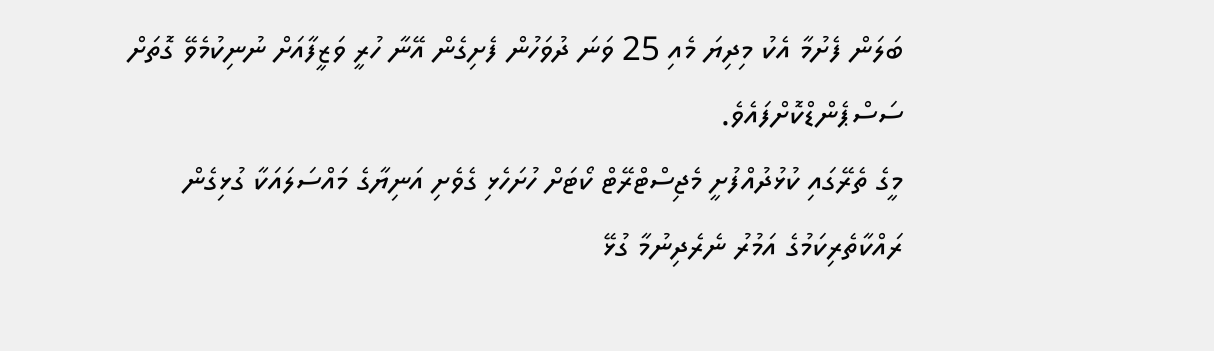ބަލަން ފެށުމާ އެކު މިދިޔަ މެއި 25 ވަނަ ދުވަހުން ފެށިގެން އޭނާ ހުރީ ވަޒީފާއަށް ނުނިކުމެވޭ ގޮތަށް ސަސްޕެންޑްކޮށްފައެވެ.
މީގެ ތެރޭގައި ކުޅުދުއްފުށީ މެޖިސްޓްރޭޓް ކޯޓަށް ހުށަހެޅި ގެވެށި އަނިޔާގެ މައްސަލައަކާ ގުޅިގެން ރައްކާތެރިކަމުގެ އަމުރު ނެރެދިނުމާ ގުޅޭ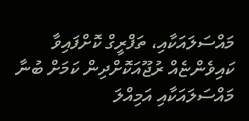މައްސަލައަކާއި، ތަފްރީގް ކޮށްފައިވާ ކައިވެންޏެއް ރުޖޫއަކޮށްދިން ކަމަށް ބުނާ މައްސަލައަކާއި އަމިއްލަ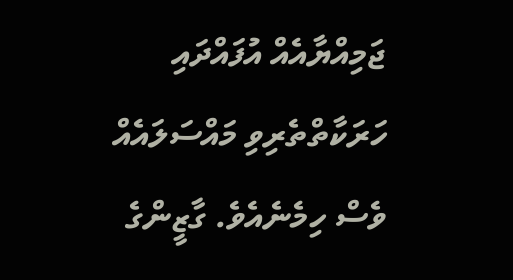ޖަމިއްޔާއެއް އުފައްދައި ހަރަކާތްތެރިވި މައްސަލައެއް ވެސް ހިމެނެއެވެ. ގާޒީންގެ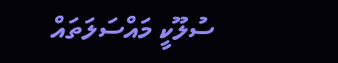ސުލޫކީ މައްސަލަތައް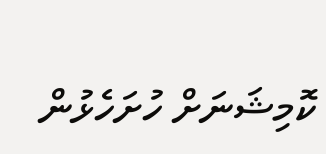ކޮމިޝަނަށް ހުށަހެޅުން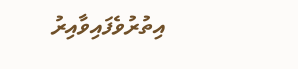އިތުރުވެފައިވާއިރު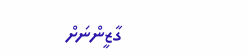ގާޒީންނަށް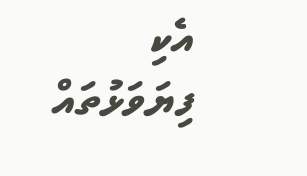އެކި ފިޔަވަޅުތައް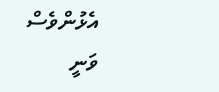އެޅުންވެސް ވަނީ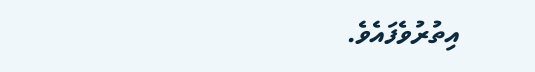އިތުރުވެފައެވެ.